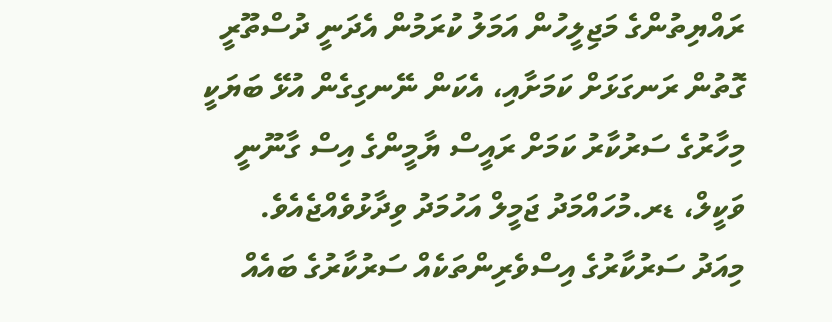ރައްޔިތުންގެ މަޖިލީހުން އަމަލު ކުރަމުން އެދަނީ ދުސްތޫރީ ގޮތުން ރަނގަޅަށް ކަމަށާއި، އެކަން ނޭނގިގެން އުޅޭ ބަޔަކީ މިހާރުގެ ސަރުކާރު ކަމަށް ރައީސް ޔާމީންގެ އިސް ގާނޫނީ ވަކީލް، ޑރ.މުހައްމަދު ޖަމީލް އަހުމަދު ވިދާޅުވެއްޖެއެވެ.
މިއަދު ސަރުކާރުގެ އިސްވެރިންތަކެއް ސަރުކާރުގެ ބައެއް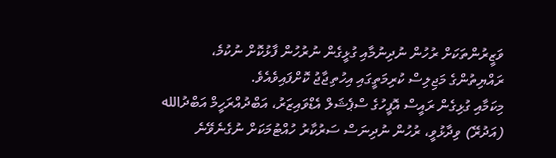ވަޒީރުންތަކަށް ރުހުން ނުދިނުމާއި ގުޅީގެން ނުރުހުން ފާޅުކޮށް ނުކުމެ، ރައްޔިތުންގެ މަޖިލިސް ކުރިމަތީގައި އިހުތިޖާޖު ކޮށްފައިވެއެވެ.
މިކަމާއި ގުޅިގެން ރައީސް އޮފީހުގެ ސްޕެޝަލް އެޑްވައިޒަރު، އަބްދުއްރަހީމް އަބްދުالله (އަދުރޭ) ވިދާޅުވީ، ރުހުން ނުދިނަސް ސަރުކާރު ހުއްޓުމަކަށް ނުގެނެވޭނެ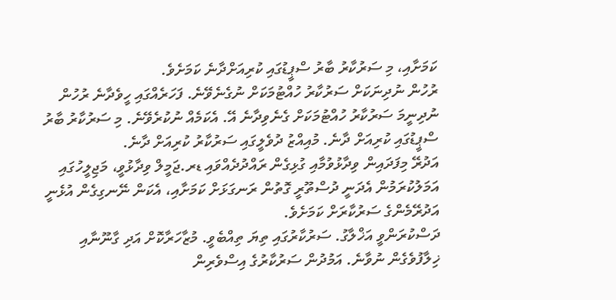ކަމަށާއި، މި ސަރުކާރު ބާރު ސްޕީޑުގައި ކުރިއަށްދާނެ ކަމަށެވެ.
ރުހުން ނުދިނަކަށް ސަރުކާރު ހުއްޓުމަކަށް ނުގެނެވޭނެ. ފަހަރެއްގައި ހީވެދާނެ ރުހުން ނުދިނީމަ ސަރުކާރު ހުއްޓުމަކަށް ގެނެވިދާނެ އޭ. އެކަމެއް ނުކުރެވޭނެ. މި ސަރުކާރު ބާރު ސްޕީޑުގައި ކުރިއަށް ދާނެ. މުއިއްޒު ދުވެލީގައި ސަރުކާރު ކުރިއަށް ދާނެ.
އަދުރޭ މިފަދައިން ވިދާޅުވުމާއި ގުޅިގެން ރައްދުދެއްވައި ޑރ.ޖަމީލް ވިދާޅުވީ، މަޖިލީހުގައި އަމަލުކުރަމުން އެދަނީ ދުސްތޫރީ ގޮތުން ރަނގަޅަށް ކަމަށާއި، އެކަން ނޭނގިގެން އުޅެނީ އަދުރޭމެންގެ ސަރުކާރަށް ކަމަށެވެ.
ދަސްކުރަންވީ އަޚްލާގު. ސަރުކާރުގައި ތިޔަ ތިއްބެވީ. މުޒާހަރާކޮށް އަދި ގާނޫނާއި ޚިލާފުވެގެން ނުވާނެ. އަމުދުން ސަރުކާރުގެ އިސްވެރިން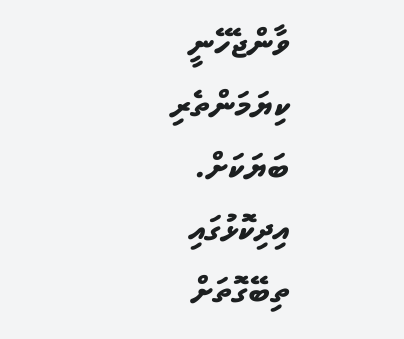ވާންޖެހޭނީ ކިޔަމަންތެރި ބަޔަކަށް. އިދިކޮޅުގައި ތިބޭގޮތަށް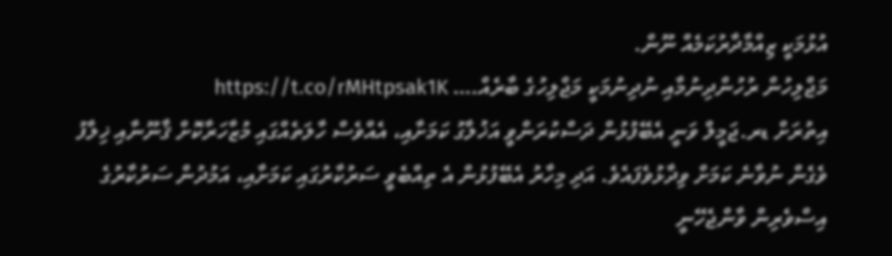އުޅުމަކީ ޒިއްމާދާރުކަމެއް ނޫން.
މަޖްލިހުން ރުހުންދިނުމާއި ނުދިނުމަކީ މަޖްލިހުގެ ބާރެއް.… https://t.co/rMHtpsak1K
އިތުރަށް ޑރ.ޖަމީލް ވަނީ އެބޭފުޅުން ދަސްކުރަންވީ އަޚުލާގު ކަމަށާއި، އެއްވެސް ހާލަތެއްގައި މުޒާހަރާކޮށް ޤާނޫނާއި ޚިލާފު ވެގެން ނުވާނެ ކަމަށް ވިދާޅުވެފައެވެ. އަދި މިހާރު އެބޭފުޅުން އެ ތިއްބެވީ ސަރުކާރުގައި ކަމަށާއި، އަމުދުން ސަރުކާރުގެ އިސްވެރިން ވާންޖެހޭނީ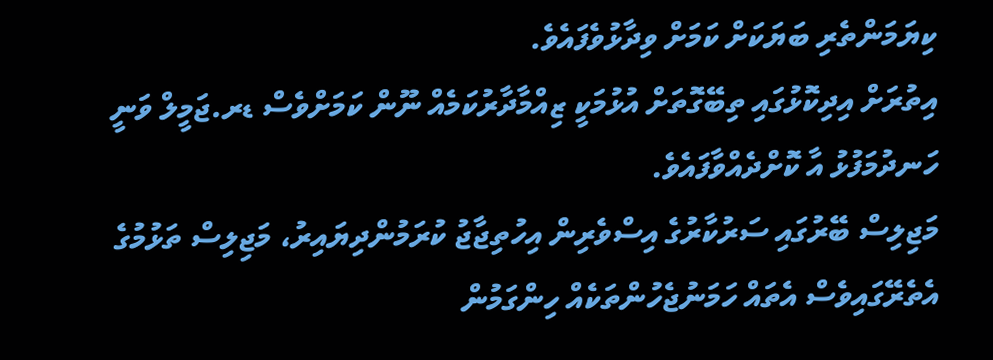ކިޔަމަންތެރި ބަޔަކަށް ކަމަށް ވިދާޅުވެފައެވެ.
އިތުރަށް އިދިކޮޅުގައި ތިބޭގޮތަށް އުޅުމަކީ ޒިއްމާދާރުކަމެއް ނޫން ކަމަށްވެސް ޑރ.ޖަމީލް ވަނީ ހަނދުމަފުޅު އާ ކޮށްދެއްވާފައެވެ.
މަޖިލިސް ބޭރުގައި ސަރުކާރުގެ އިސްވެރިން އިހުތިޖާޖު ކުރަމުންދިޔައިރު، މަޖިލިސް ތަޅުމުގެ އެތެރޭގައިވެސް އެތައް ހަމަނުޖެހުންތަކެއް ހިންގަމުން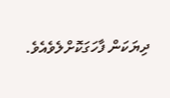ދިޔަކަން ފާހަގަކޮށްލެވެއެވެ.